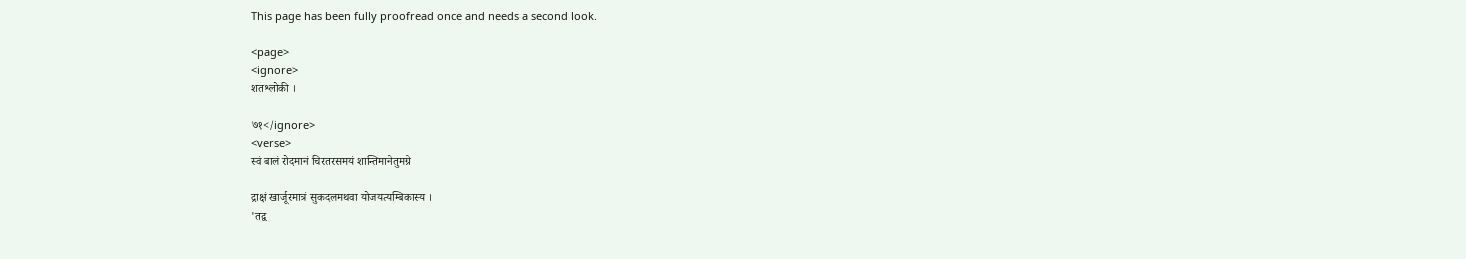This page has been fully proofread once and needs a second look.

<page>
<ignore>
शतश्लोकी ।

७१</ignore>
<verse>
स्वं बालं रोदमानं चिरतरसमयं शान्तिमानेतुमग्रे

द्राक्षं खार्जूरमात्रं सुकदलमथवा योजयत्यम्बिकास्य ।
'तद्व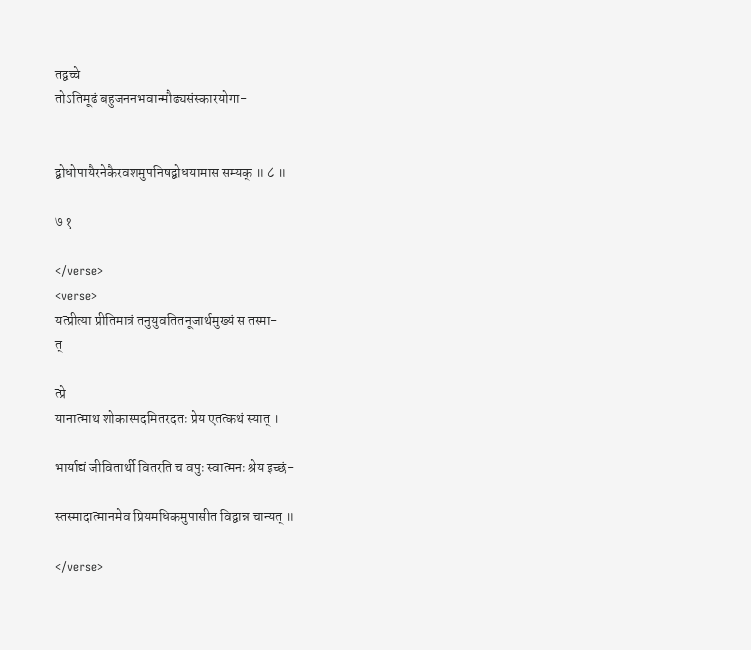तद्वच्चे
तोऽतिमूढं बहुजननभवान्मौढ्यसंस्कारयोगा-


द्बोधोपायैरनेकैरवशमुपनिषद्बोधयामास सम्यक् ॥ ८ ॥

७ १

</verse>
<verse>
यत्प्रीत्या प्रीतिमात्रं तनुयुवतितनूजार्थमुख्यं स तस्मा-
त्

त्प्रे
यानात्माथ शोकास्पदमितरदतः प्रेय एतत्कथं स्यात् ।

भार्याद्यं जीवितार्थी वितरति च वपुः स्वात्मनः श्रेय इच्छं-

स्तस्मादात्मानमेव प्रियमधिकमुपासीत विद्वान्न चान्यत् ॥

</verse>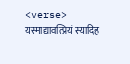<verse>
यस्माद्यावत्प्रियं स्यादिह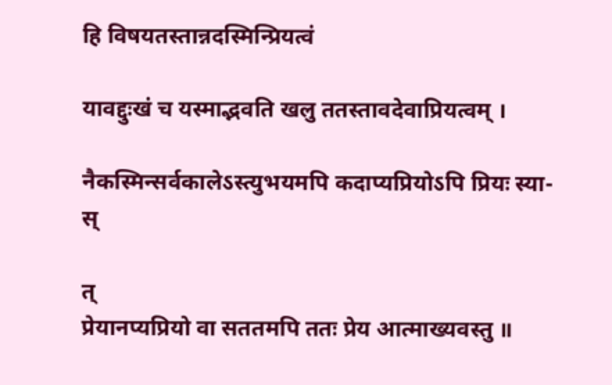हि विषयतस्तान्नदस्मिन्प्रियत्वं

यावद्दुःखं च यस्माद्भवति खलु ततस्तावदेवाप्रियत्वम् ।

नैकस्मिन्सर्वकालेऽस्त्युभयमपि कदाप्यप्रियोऽपि प्रियः स्या-
स्

त्
प्रेयानप्यप्रियो वा सततमपि ततः प्रेय आत्माख्यवस्तु ॥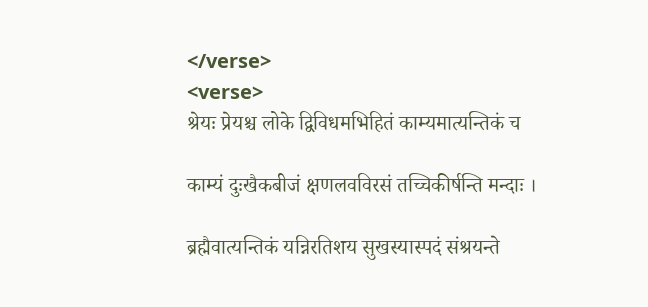</verse>
<verse>
श्रेयः प्रेयश्च लोके द्विविधमभिहितं काम्यमात्यन्तिकं च

काम्यं दुःखैकबीजं क्षणलवविरसं तच्चिकीर्षन्ति मन्दाः ।

ब्रह्मैवात्यन्तिकं यन्निरतिशय सुखस्यास्पदं संश्रयन्ते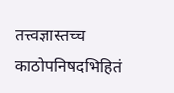तत्त्वज्ञास्तच्च काठोपनिषदभिहितं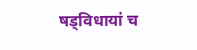षड्विधायां च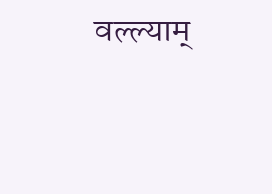वल्ल्याम्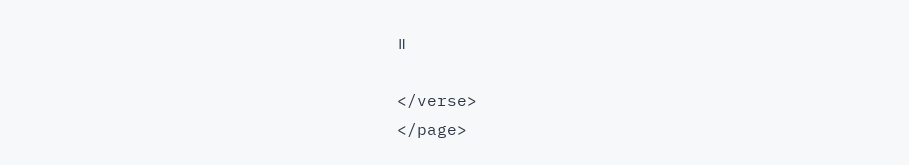॥

</verse>
</page>